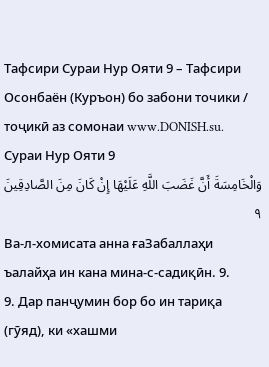Тафсири Сураи Нур Ояти 9 – Тафсири Осонбаён (Куръон) бо забони точики / тоҷикӣ аз сомонаи www.DONISH.su.
Сураи Нур Ояти 9
وَالْخَامِسَةَ أَنَّ غَضَبَ اللَّهِ عَلَيْهَا إِنْ كَانَ مِنَ الصَّادِقِينَ ٩
Ва-л-хомисата анна ғаЗабаллаҳи ъалайҳа ин кана мина-с-садиқӣн. 9.
9. Дар панҷумин бор бо ин тариқа (гӯяд), ки «хашми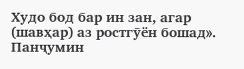Худо бод бар ин зан, агар (шавҳар) аз ростгӯён бошад».
Панҷумин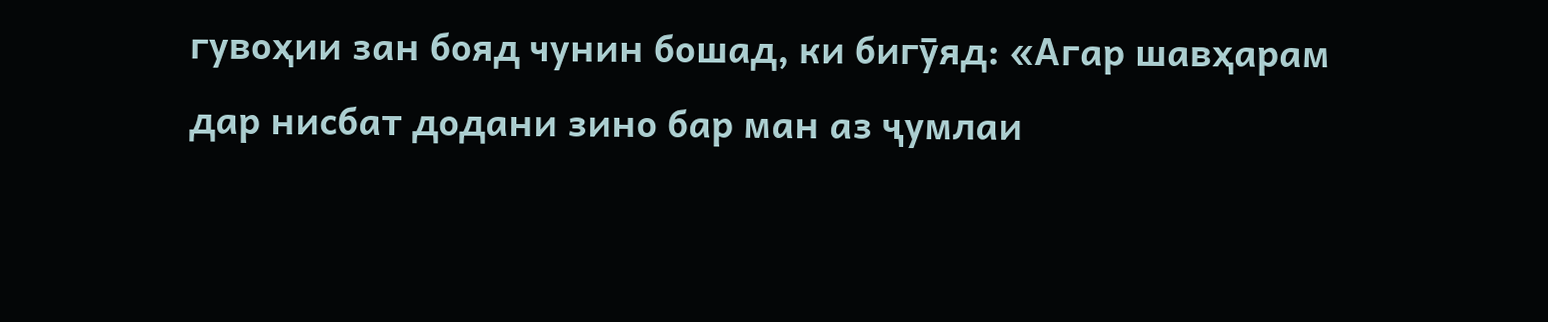гувоҳии зан бояд чунин бошад, ки бигӯяд: «Агар шавҳарам дар нисбат додани зино бар ман аз ҷумлаи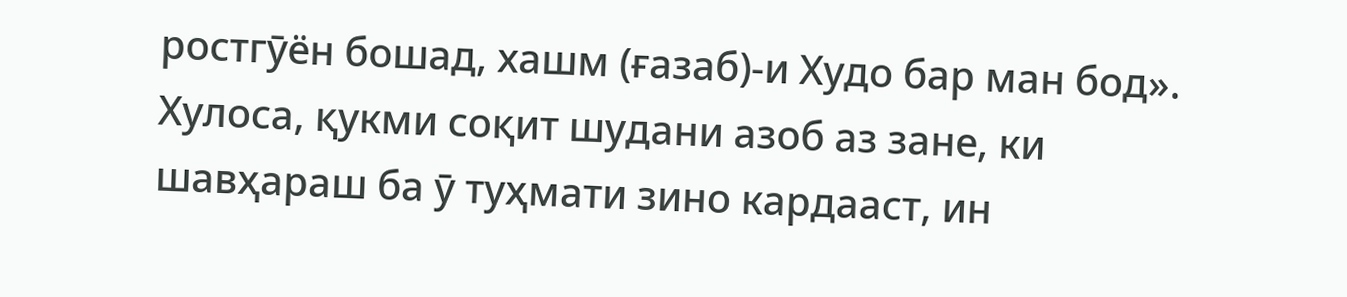ростгӯён бошад, хашм (ғазаб)-и Худо бар ман бод».
Хулоса, қукми соқит шудани азоб аз зане, ки шавҳараш ба ӯ туҳмати зино кардааст, ин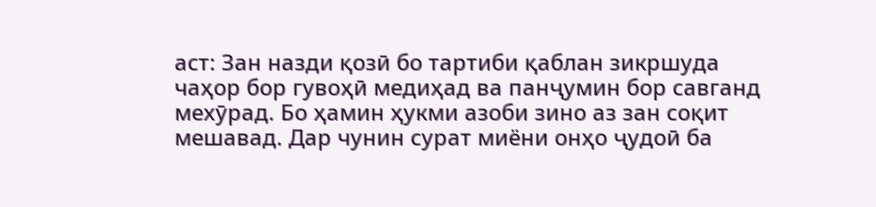аст: Зан назди қозӣ бо тартиби қаблан зикршуда чаҳор бор гувоҳӣ медиҳад ва панҷумин бор савганд мехӯрад. Бо ҳамин ҳукми азоби зино аз зан соқит мешавад. Дар чунин сурат миёни онҳо ҷудоӣ ба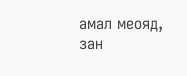амал меояд, зан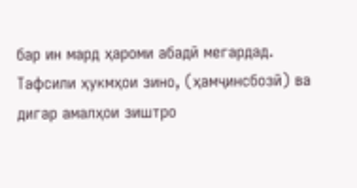бар ин мард ҳароми абадӣ мегардад.
Тафсили ҳукмҳои зино, (ҳамҷинсбозӣ) ва дигар амалҳои зиштро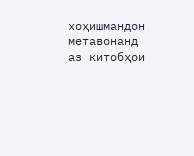хоҳишмандон метавонанд аз китобҳои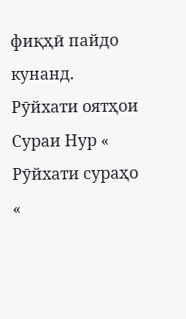фиқҳӣ пайдо кунанд.
Рӯйхати оятҳои Сураи Нур «
Рӯйхати сураҳо «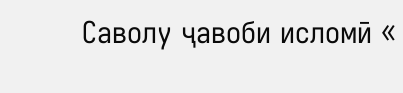Саволу ҷавоби исломӣ «